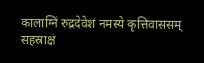कालाग्निं रुद्रदेवेशं नमस्ये कृत्तिवाससम्
सहस्राक्षं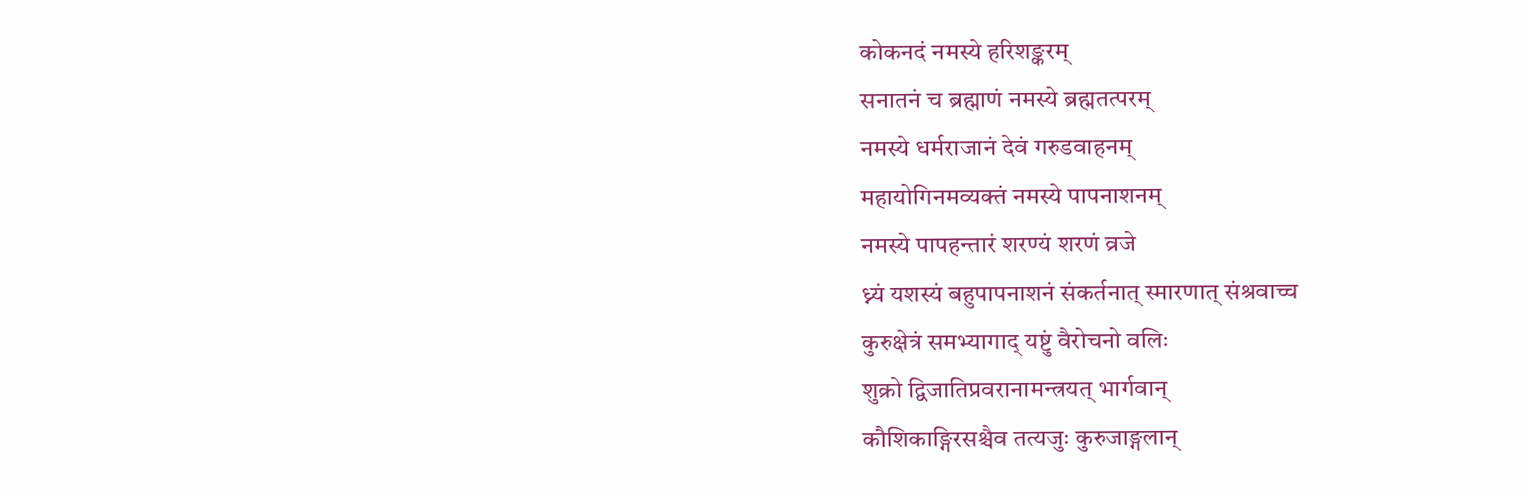कोकनदं नमस्ये हरिशङ्करम्
सनातनं च ब्रह्माणं नमस्ये ब्रह्मतत्परम्
नमस्ये धर्मराजानं देवं गरुडवाहनम्
महायोगिनमव्यक्तं नमस्ये पापनाशनम्
नमस्ये पापहन्तारं शरण्यं शरणं व्रजे
ध्न्यं यशस्यं बहुपापनाशनं संकर्तनात् स्मारणात् संश्रवाच्च
कुरुक्षेत्रं समभ्यागाद् यष्टुं वैरोचनो वलिः
शुक्रो द्विजातिप्रवरानामन्त्रयत् भार्गवान्
कौशिकाङ्गिरसश्चैव तत्यजुः कुरुजाङ्गलान्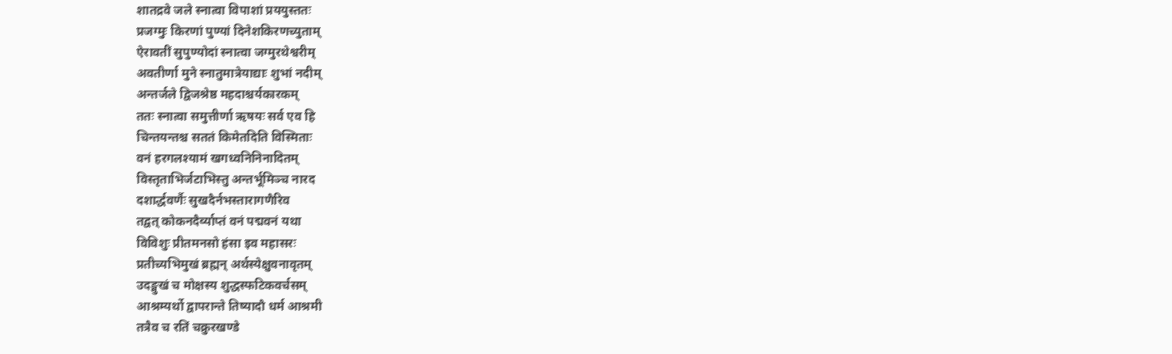शातद्रवे जले स्नात्वा विपाशां प्रययुस्ततः
प्रजग्मुः किरणां पुण्यां दिनेशकिरणच्युताम्
ऐरावतीं सुपुण्योदां स्नात्वा जग्मुरथेश्वरीम्
अवतीर्णा मुने स्नातुमात्रेयाद्याः शुभां नदीम्
अन्तर्जले द्विजश्रेष्ठ महदाश्चर्यकारकम्
ततः स्नात्वा समुत्तीर्णा ऋषयः सर्व एव हि
चिन्तयन्तश्च सततं किमेतदिति विस्मिताः
वनं हरगलश्यामं खगध्वनिनिनादितम्
विस्तृताभिर्जटाभिस्तु अन्तर्भूमिञ्च नारद
दशार्द्धवर्णैः सुखदैर्नभस्तारागणैरिव
तद्वत् कोकनदैर्व्याप्तं वनं पद्मवनं यथा
विविशुः प्रीतमनसो हंसा इव महासरः
प्रतीच्यभिमुखं ब्रह्मन् अर्थस्येक्षुवनावृतम्
उदङ्मुखं च मोक्षस्य शुद्धस्फटिकवर्चसम्
आश्रम्यर्थो द्वापरान्ते तिष्यादौ धर्म आश्रमी
तत्रैव च रतिं चक्रुरखण्डे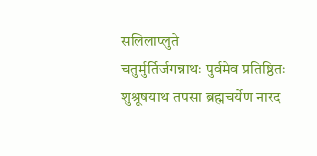सलिलाप्लुते
चतुर्मुर्तिर्जगन्नाथः पुर्वमेव प्रतिष्ठितः
शुश्रूषयाथ तपसा ब्रह्मचर्येण नारद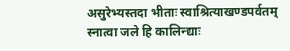असुरेभ्यस्तदा भीताः स्वाश्रित्याखण्डपर्वतम्
स्नात्वा जले हि कालिन्द्याः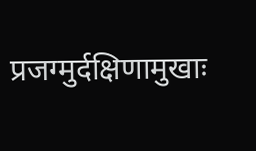प्रजग्मुर्दक्षिणामुखाः